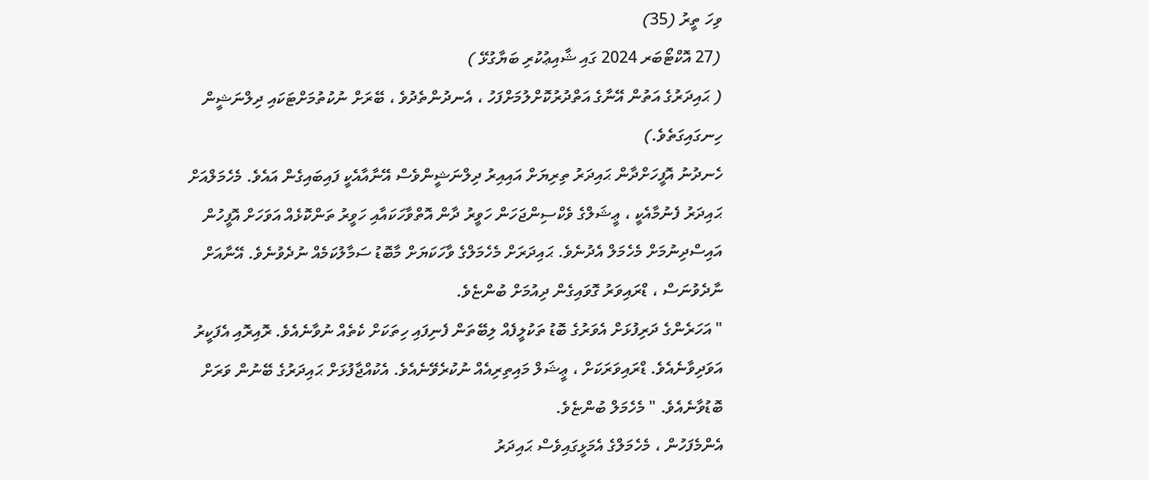ވިހަ ތީރު (35)
(27 އޮކްޓޯބަރ 2024 ގައި ޝާއިޢުކުރި ބަޔާގުޅޭ )
( ޙައިދަރުގެ އަތުން އޭނާގެ އަތްދުރުކޮށްލުމަށްފަހު ، އެނދުންތެދުވެ ، ބޭރަށް ނުކުތުމަށްޓަކައި ދިލްނަޝީން ހިނގައިގަތެވެ.)
ހެނދުނު އޮފީހަށްދާން ޙައިދަރު ތިރިޔަށް އައިއިރު ދިލްނަޝީންވެސް އޭނާއާއެކީ ފައިބައިގެން އައެވެ. މެހެމަލްއަށް ޙައިދަރު ފެނުމާއެކީ ، ޢީޝަލްގެ ވެކްސިންޖަހަން ހަވީރު ދާން އޮތްވާހަކައާއި ހަވީރު ތަންކޮޅެއް އަވަހަށް އޮފީހުން އައިސްދިނުމަށް މެހެމަލް އެދުނެވެ. ޙައިދަރަށް މެހެމަލްގެ ވާހަކަޔަށް މާބޮޑު ސަމާލުކަމެއް ނުދެވުނެވެ. އޭނާއަށް ނާދެވުނަސް ، ޑްރައިވަރު ގޮވައިގެން ދިއުމަށް ބުންޏެވެ.
" އަހަރެންގެ ދަރިފުޅަށް އެވަރުގެ ބޮޑު ތަކުލީފެއް ލިބޭތަން ފެނިފައި ހިތަކަށް ކެތެއް ނުވާނެއެވެ. ރޮއިރޮއި އެފަކީރު އަވަދިވާނެއެވެ. ޑްރައިވަރަކަށް ، ޢީޝަލް މައިތިރިއެއް ނުކުރެވޭނެއެވެ. އެކުއްޖާފުޅަށް ޙައިދަރުގެ ބޭނުން ވަރަށް ބޮޑުވާނެއެވެ. " މެހެމަލް ބުންޏެވެ.
އެންމެފަހުން ، މެހެމަލްގެ އެމަޅީގައިވެސް ޙައިދަރު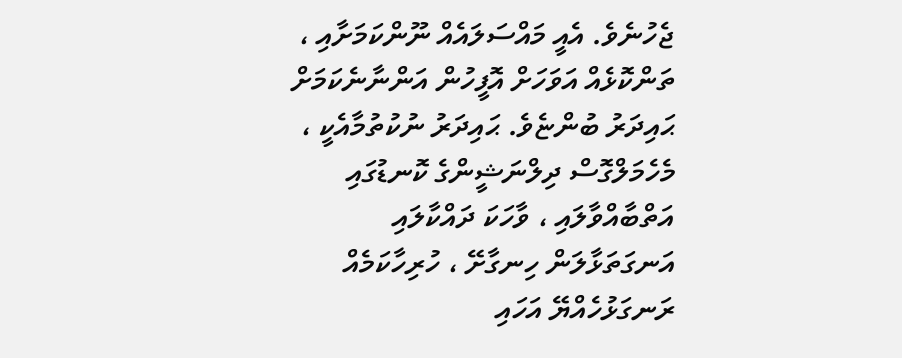ޖެހުނެވެ. އެއީ މައްސަލައެއް ނޫންކަމަށާއި ، ތަންކޮޅެއް އަވަހަށް އޮފީހުން އަންނާނެކަމަށް ޙައިދަރު ބުންޏެވެ. ޙައިދަރު ނުކުތުމާއެކީ ، މެހެމަލްގޮސް ދިލްނަޝީންގެ ކޮނޑުގައި އަތްބާއްވާލައި ، ވާހަކަ ދައްކާލައި އަނގަތަޅާލަން ހިނގާށޭ ، ހުރިހާކަމެއް ރަނގަޅުހެއްޔޭ އަހައި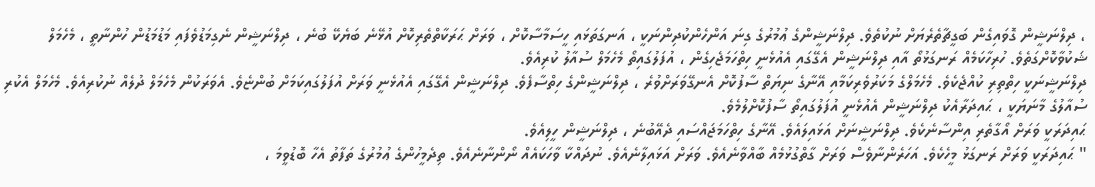، ދިލްނަޝީން ގޮވައިގެން ބަގީޗާތެރެޔަށް ނުކުތެވެ. ދިލްނަޝީންގެ ޢުމުރުގެ ގިނަ އަންހެންކުދިންނަކީ ، އަނގަތަޅައި ހީސަމާސާކޮށް ، ވަރަށް ޙަރަކާތްތެރިކޮށް އުޅޭނެ ބަޔެކޭ ބުނެ ، ދިލްނަޝީން ނެގިމަޑުވެފައި މަޑުމަޑުން ހުންނާތީ ، މެހެމަލް ޝަކުވާކޮށްގަތެވެ. ހުރިހާކަމެއް ރަނގަޅުތޯ އާއި ދިލްނަޝީން އެގޭގައި އެއުޅެނީ ހިތްހަމަޖެހިގެން ، އުފަލުގައިތޯ މެހެމަލް ސުއާލު ކުރިއެވެ.
ދިލްނަޝީނަކީ ހިތްތިރި ކުއްޖެކެވެ. މެހެމަލްގެ މަކަރުވެރިކަމާއި އޭނާގެ ނިޔަތް ސާފުކޮށް އެނގޭވަރަށްވުރެ ، ދިލްނަޝީންގެ ހިތްސާފެވެ. ދިލްނަޝީން އެގޭގައި އެއުޅެނީ ވަރަށް އުފަލުގައިކަމަށް ބުންޏެވެ. އެވަރަކުން މެހެމަލް ދުލެއް ނުކުރިއެވެ. މެހެމަލް އެކުރި ސުއާލުގެ މާނަޔަކީ ، ޙައިދަރާއެކު ދިލްނަޝީން އެއުޅެނީ އުފަލުގައިތޯ ސާފުކޮށްލުމެވެ.
ޙައިދަރަކީ ވަރަށް އޯގާތެރި އިންސާނެކެވެ. ދިލްނަޝީނަށް އަޅައިލައެވެ. އޭނާގެ ހިތްހަމަޖައްސައި ދެއޭބުނެ ، ދިލްނަޝީން ހީލިއެވެ.
" ޙައިދަރަކީ ވަރަށް ރަނގަޅު މީހެކެވެ. އަހަރެންނާވެސް ވަރަށް ގާތްގުޅުމެއް ބާއްވާނެއެވެ. ވަރަށް އަޅައިލާނެއެވެ. ނުދައްކާ ވާހަކައެއް ނޯންނާނެއެވެ. ތިދެމީހުންގެ ޢުމުރުގެ ތަފާތު އެހާ ބޮޑުވީމަ ،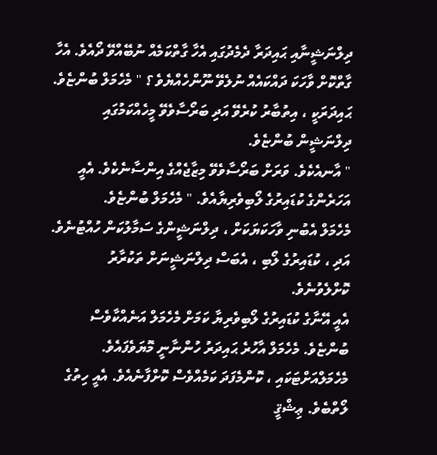ދިލްނަޝީނާއި ޙައިދަރާ ދެމެދުގައި އެހާ ގާތްކަމެއް ނުބޭއްވޭ ދޯއެވެ. އެހާ ގާތްކޮށް ވާހަކަ ދައްކައެއް ނުލެވޭ ނޫންހެއްޔެވެ ؟ " މެހެމަލް ބުންޏެވެ.
ޙައިދަރަކީ ، އިތުބާރު ކުރެވޭ އަދި ބަރޯސާވެވޭ މީހެއްކަމުގައި ދިލްނަޝީން ބުންޏެވެ.
" އާނއެކެވެ. ވަރަށް ބަރޯސާވެވޭ މިޒާޖެއްގެ އިންސާނެކެވެ. އެއީ އަހަރެންގެ ކުޑައިރުގެ ލޯބިވެރިޔާއެވެ. " މެހެމަލް ބުންޏެވެ.
މެހެމަލް އެބުނި ވާހަކަޔަކަށް ، ދިލްނަޝީންގެ ސަމާލުކަން ހުއްޓުނެވެ. އަދި ، ކުޑައިރުގެ ލޯބި ، އެބަސް ދިލްނަޝީނަށް ތަކުރާރު ކޮށްލެވުނެވެ.
އެއީ އޭނާގެ ކުޑައިރުގެ ލޯބިވެރިޔާ ކަމަށް މެހެމަލް އަނެއްކާވެސް ބުންޏެވެ. މެހެމަލް އާހުރެ ޙައިދަރު ހުންނާނީ މޮޔަވެފައެވެ. މެހެމަލްއަށްޓަކައި ، ކޮންމެފަދަ ކަމެއްވެސް ކޮށްފާނެއެވެ. އެއީ ހިތުގެ ލޯތްބެވެ. ޢިޝްޤީ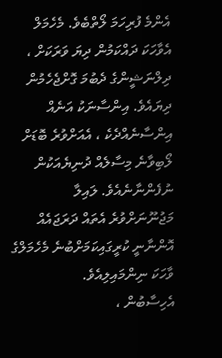އެންމެ ފުރިހަމަ ލޯތްބެވެ. މެހެމަލް  އެވާހަކަ ދައްކަމުން ދިޔަ ވަރަކަށް ، ދިލްނަޝީންގެ ދެބުމަ ގޮށްޖެހެމުން ދިޔައެވެ. އިންސާނަކު އަނެއް އިންސާނެއްދެކެ ، އެއަށްވުރެ ބޮޑަށް ލޯބިވާނެ މިސާލެއް ދުނިޔެއަކުން ނުފެންނާނެއެވެ. ލައިލާ މަޖުނޫނަށްވުރެ އެތައް ދަރަޖައެއް އޮންނާނީ ކުރީގައިކަމަށްބުނެ މެހެމަލްގެ ވާހަކަ ނިންމައިލިއެވެ.
އެހިސާބުން ،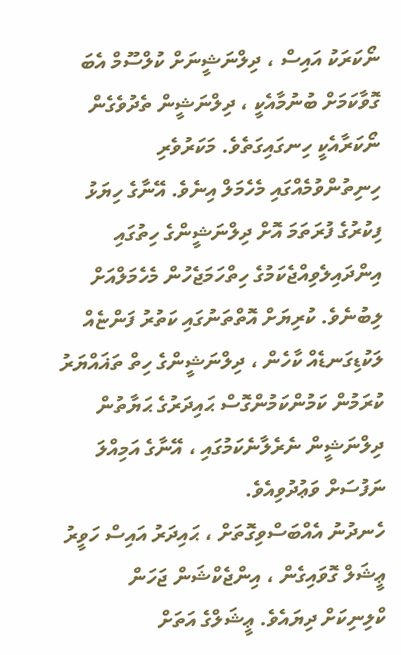ނޯކަރަކު އައިސް ، ދިލްނަޝީނަށް ކުލްސޫމް އެބަ ގޮވާކަމަށް ބުނުމާއެކީ ، ދިލްނަޝީން ތެދުވެގެން ނޯކަރާއެކީ ހިނގައިގަތެވެ. މަކަރުވެރި ހިނިތުންވުމެއްގައި މެހެމަލް އިނެވެ. އޭނާގެ ހިޔަޅު ފިކުރުގެ ފުރަތަމަ އޮށް ދިލްނަޝީންގެ ހިތުގައި އިންދައިލެވިއްޖެކަމުގެ ހިތްހަމަޖެހުން މެހެމަލްއަށް ލިބުނެވެ. ކުރިޔަށް އޮތްތަނުގައި ކަތުރު ފަންޏެއް ލަކުޑިގަނޑެއް ކާހެން ، ދިލްނަޝީންގެ ހިތް ތަޣައްޔަރު ކުރަމުން ކަމުންކަމުންގޮސް ޙައިދަރުގެ ޙަޔާތުން ދިލްނަޝީން ނެރެލާނެކަމުގައި ، އޭނާގެ އަމިއްލަ  ނަފުސަށް ވަޢުދުވިއެވެ.
ހެނދުނު އެއްބަސްވިގޮތަށް ، ޙައިދަރު އައިސް ހަވީރު ޢީޝަލް ގޮވައިގެން ، އިންޖެކްޝަން ޖަހަން ކްލިނިކަށް ދިޔައެވެ. ޢީޝަލްގެ އަތަށް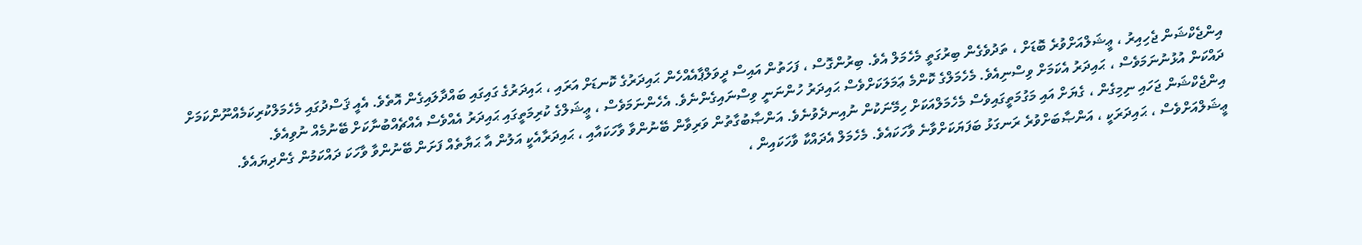އިންޖެކްޝަން ޖެހިއިރު ، ޢީޝަލްއަށްވުރެ ބޮޑަށް ، ތަދުވެގެން ބިރުގަތީ މެހެމަލް އެވެ. ބިރުންގޮސް ، ފަހަތުން އައިސް ދީވަލްޕާއެއްހެން ޙައިދަރުގެ ކޮނޑަށް އަރައި ، ޙައިދަރުގެ ގައިގައި ބައްދާލައިގެން އޮތެވެ. އެއީ ޤަސްދުގައި މެހެމަލްކުރިކަމެއްނޫންކަމަށް ދައްކަން އުޅުނުނަމަވެސް ، ޙައިދަރު އެކަމަށް ވިސްނިއެވެ. މެހެމަލްގެ ކޮންމެ ޢަމަލަކަށްވެސް ޙައިދަރު ހުންނަނީ ވިސްނައިގެންނެވެ. އެހެންނަމަވެސް ، ޢީޝަލްގެ ކުރިމަތީގައި ޙައިދަރު އެއްވެސް އެއްޗެއްބުނާކަށް ބޭނުމެއް ނުވިއެވެ.
އިންޖެކްޝަން ޖަހައި ނިމިގެން ، ގެޔަށް އައި މަގުމަތީގައިވެސް މެހެމަލްއަކަށް ހިމޭނަކުން ނުއިނދެވުނެވެ. އަންޞާބުގާތުން ވަރިވާން ބޭނުންވާ ވާހަކައާއި ، ޙައިދަރާއެކީ އަލުން އާ ޙަޔާތެއް ފަށަން ބޭނުންވާ ވާހަކަ ދައްކަމުން ގެންދިޔައެވެ. ޢީޝަލްއަށްވެސް ، ޙައިދަރަކީ ، އަންޞާބަށްވުރެ ރަނގަޅު ބަފަޔަކަށްވާނެ ވާހަކައެވެ. މެހެމަލް އެދައްކާ ވާހަކައިން ،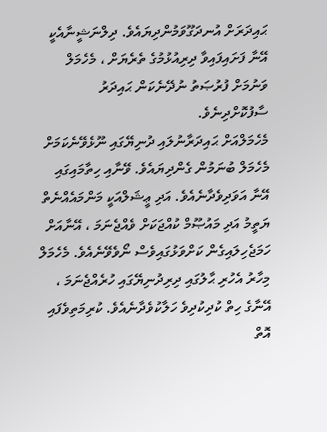ޙައިދަރަށް އުނދަގޫވަމުންދިޔައެވެ. ދިލްނަޝީނާއެކީ އޭނާ ފަށައިފައިވާ ދިރިއުޅުމުގެ ތެރެޔަށް ، މެހެމަލް ވަނުމަށް ފުރުޞަތު ނުދޭނެކަން ޙައިދަރު ސާފުކޮށްދިނެވެ.
މެހެމަލްއަށް ޙައިދަރާނުލައި ދުނިޔޭގައި ނޫޅެވޭނެކަމަށް މެހެމަލް ބުނަމުން ގެންދިޔައެވެ. ވޭނާއި ހިތާމައިގައި އޭނާ އަވަދިވެދާނެއެވެ. އަދި ޢީޝަލްއަކީ މަންމައެއްނެތް ޔަތީމު އަދި މައުޞޫމް ކުއްޖަކަށް ވެއްޖެނަމަ ، އޭނާއަށް ހަމަޖެހިލައިގެން ކަށްވަޅުގައިވެސް ނޯވެވޭނެއެވެ. މެހެމަލް މިހާރު އެހުރި ޙާލުގައި ދިރިދުނިޔޭގައި ހުރެއްޖެނަމަ ، އޭނާގެ ހިތް ކުދިކުދިވެ ހަލާކުވެދާނެއެވެ. ކުރިމަތިވެފައި އޮތް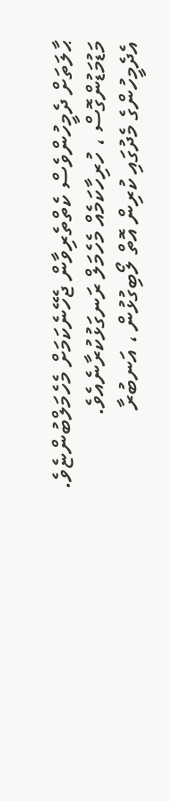ޙާލަތަށް ދެމީހުންވެސް ކެތްތެރިވާން ޖެހޭނެކަމަށް މެހެމަލްބުންޏެވެ. މަޑުމަޑުންގޮސް ، ހުރިހާކަމެއް މެހެމަލް ރަނގަޅުކުރާނެއެވެ. އެދެމީހުންގެ މެދުގައި ކުރިން އޮތް ލޯބިގުޅުން ، އަނބުރާ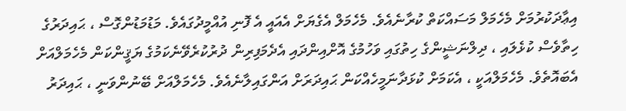އިޢާދަކުރުމަށް މެހެމަލް މަސައްކަތް ކުރާނެއެވެ. މެހެމަލް އެގެޔަށް އެއައީ އެ ފޮނި އުއްމީދުގައެވެ. މަޑުމަޑުންގޮސް ، ޙައިދަރުގެ ހިތާވެސް ކުޅެލައި ، ދިލްނަޝީންގެ ހިތުގައި ވަހުމުގެ އޮށްއިންދައި އެދެމަފިރިން ދުރުކުރެވޭނެކަމުގެ ޔަޤީންކަން މެހެމަލްއަށް އެބައޮތެވެ. މެހެމަލްއަކީ ، އެކަމަށް ކުޅަދާނަމީހެއްކަން ޙައިދަރަށް އަންގައިލާނެއެވެ. މެހެމަލްއަށް ބޭނުންވަނީ ، ޙައިދަރު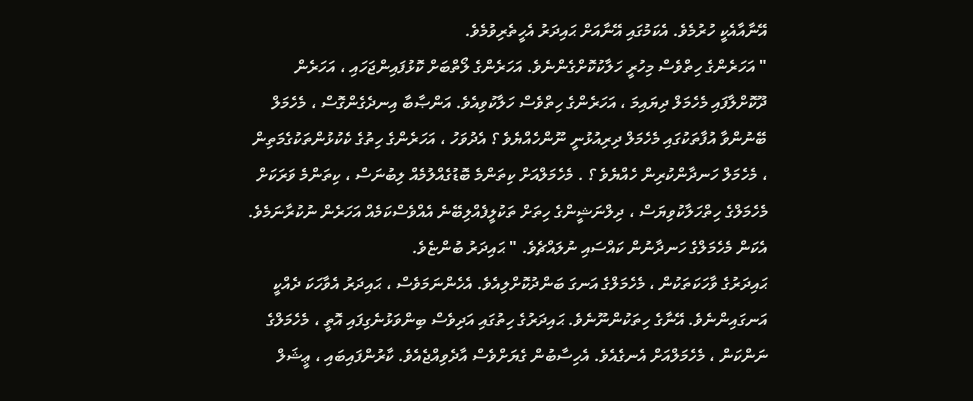އޭނާއާއެކީ ހުރުމެވެ. އެކަމުގައި އޭނާއަށް ޙައިދަރު އެހީތެރިވުމެވެ.
" އަހަރެންގެ ހިތްވެސް މިހުރީ ހަލާކުކޮށްގެންނެވެ. އަހަރެންގެ ލޯތްބަށް ކޮޅުފައިންޖަހައި ، އަހަރެން ދޫކޮށްލާފައި މެހެމަލް ދިޔައިމަ ، އަހަރެންގެ ހިތްވެސް ހަލާކުވިއެވެ. އަންޞާބާ އިނދެގެންގޮސް ، މެހެމަލް ބޭނުންވާ އުފާތަކުގައި މެހެމަލް ދިރިއުޅުނީ ނޫންހެއްޔެވެ ؟ އެދުވަހު ، އަހަރެންގެ ހިތުގެ ކެކުޅުންތަކުގެމަތިން ، މެހެމަލް ހަނދާންކުރިން ހެއްޔެވެ ؟ . މެހެމަލްއަށް ކިތަންމެ ބޮޑުގެއްލުމެއް ލިބުނަސް ، ކިތަންމެ ވަރަކަށް މެހެމަލްގެ ހިތްހަލާކުވިޔަސް ، ދިލްނަޝީންގެ ހިތަށް ތަކުލީފެއްލިބޭނެ އެއްވެސްކަމެއް އަހަރެން ނުކުރާނަމެވެ. އެކަން މެހެމަލްގެ ހަނދާނުން ކައްސައި ނުލައްޗެވެ. " ޙައިދަރު ބުންޏެވެ.
ޙައިދަރުގެ ވާހަކަތަކުން ، މެހެމަލްގެ އަނގަ ބަންދުކޮށްލިއެވެ. އެހެންނަމަވެސް ، ޙައިދަރު އެވާހަކަ ދެއްކީ އަނގައިންނެވެ. އޭނާގެ ހިތަކުންނޫނެވެ. ޙައިދަރުގެ ހިތުގައި އަދިވެސް ބިންވަޅުނެގިފައި އޮތީ ، މެހެމަލްގެ ނަންކަން ، މެހެމަލްއަށް އެނގެއެވެ. އެހިސާބުން ގެޔަށްވެސް އާދެވިއްޖެއެވެ. ކާރުންފައިބައި ، ޢީޝަލް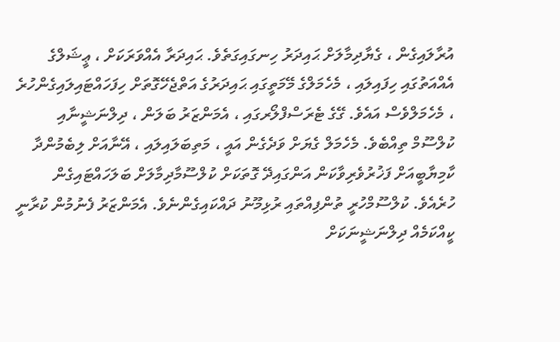އުރާލައިގެން ، ގެޔާދިމާލަށް ޙައިދަރު ހިނގައިގަތެވެ. ޙައިދަރާ އެއްވަރަކަށް ، ޢީޝަލްގެ އެއްއަތުގައި ހިފައިލައި ، މެހެމަލްގެ މޭމަތީގައި ޙައިދަރުގެ އަތްޖެހޭގޮތަށް ހިފަހައްޓައިލައިގެންހުރެ ، މެހެމަލްވެސް އައެވެ. ގޭގެ ޓެރަސްފްލޯރގައި ، އެމަންޒަރު ބަލަން ، ދިލްނަޝީނާއި ކުލްސޫމް ތިއްބެވެ. މެހެމަލް ގެޔަށް ވަދެގެން އައީ ، މަތިބަލައިލައި ، އޭނާއަށް ލިބެމުންދާ ކާމިޔާބީއަށް ފަޚުރުވެރިވާކަން އަންގައިދޭ ގޮތަކަށް ކުލްސޫމާދިމާލަށް ބަލަހައްޓައިގެން ހުރެއެވެ. ކުލްސޫމްހުރީ ތުންފިއްތައި ރުޅިމޫނު ދައްކައިގެންނެވެ. އެމަންޒަރު ފެނުމުން ކުރާނީ ކީއްކަމެއް ދިލްނަޝީނަކަށް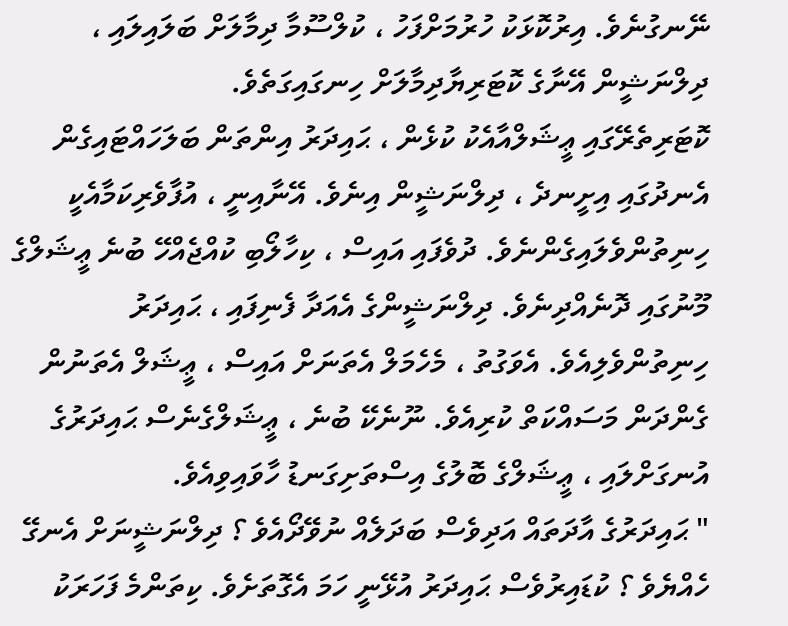ނޭނގުނެވެ. އިރުކޮޅަކު ހުރުމަށްފަހު ، ކުލްސޫމާ ދިމާލަށް ބަލައިލައި ، ދިލްނަޝީން އޭނާގެ ކޮޓަރިޔާދިމާލަށް ހިނގައިގަތެވެ.
ކޮޓަރިތެރޭގައި ޢީޝަލްއާއެކު ކުޅެން ، ޙައިދަރު އިންތަން ބަލަހައްޓައިގެން އެނދުގައި އިށީނދެ ، ދިލްނަޝީން އިނެވެ. އޭނާއިނީ ، އުފާވެރިކަމާއެކީ ހިނިތުންވެލައިގެންނެވެ. ދުވެފައި އައިސް ، ކިހާލޯބި ކުއްޖެއްހޭ ބުނެ ޢީޝަލްގެ މޫނުގައި ދޮނެއްދިނެވެ. ދިލްނަޝީންގެ އެއަދާ ފެނިފައި ، ޙައިދަރު ހިނިތުންވެލިއެވެ. އެވަގުތު ، މެހެމަލް އެތަނަށް އައިސް ، ޢީޝަލް އެތަނުން ގެންދަން މަސައްކަތް ކުރިއެވެ. ނޫނެކޭ ބުނެ ، ޢީޝަލްގެނެސް ޙައިދަރުގެ އުނގަށްލައި ، ޢީޝަލްގެ ބޮލުގެ އިސްތަށިގަނޑު ހާވައިވިއެވެ.
" ޙައިދަރުގެ އާދަތައް އަދިވެސް ބަދަލެއް ނުވޭދޯއެވެ ؟ ދިލްނަޝީނަށް އެނގޭ ހެއްޔެވެ ؟ ކުޑައިރުވެސް ޙައިދަރު އުޅޭނީ ހަމަ އެގޮތަށެވެ. ކިތަންމެ ފަހަރަކު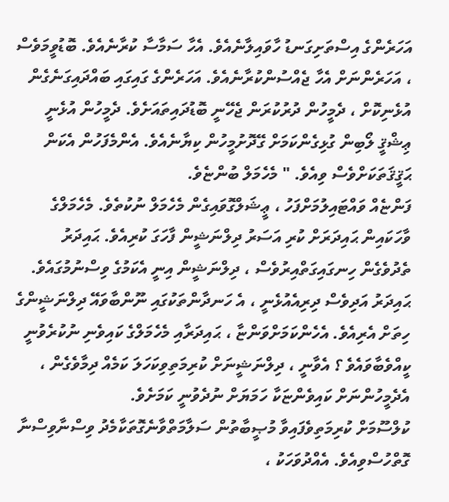އަހަރެންގެ އިސްތަށިގަނޑު ހާވައިލާނެއެވެ. އެހާ ސަމާސާ ކުރާނެއެވެ. ބޮޑުވީމަވެސް ، އަހަރެންނަށް އެހާ ޖެއްސުންކުރާނެއެވެ. އަހަރެންގެ ގައިގައި ބައްދައިގަނެގެން އުޅެނިކޮށް ، ދެމީހުން ދުރުކުރަން ޖެހޭނީ ބޮޑުދައިތައަށެވެ. ދެމީހުން އުޅެނީ ޢިޝްޤީ ލޯބިން ގުޅިގެންކަމަށް ގޭދޮށުމީހުން ކިޔާނެއެވެ. އެންމެފަހުން އެކަން ޙަޤީޤަތަކަށްވެސް ވިއެވެ. " މެހެމަލް ބުންޏެވެ.
ފަންޏެއް ވައްޓައިލުމަށްފަހު ، ޢީޝަލްގޮވައިގެން މެހެމަލް ނުކުތެވެ. މެހެމަލްގެ ވާހަކައިން ޙައިދަރަށް ކުރި އަސަރު ދިލްނަޝީން ފާހަގަ ކުރިއެވެ. ޙައިދަރު ތެދުވެގެން ހިނގައިގަތްއިރުވެސް ، ދިލްނަޝީން އިނީ އެކަމުގެ ވިސްނުމުގައެވެ. ޙައިދަރު އަދިވެސް ދިރިއެއުޅެނީ ، އެ ހަނދާންތަކުގައި ނޫންބާވައޭ ދިލްނަޝީންގެ ހިތަށް އެރިއެވެ. އެހެންކަމަށްވަންޏާ ، ޙައިދަރާއި މެހެމަލްގެ ކައިވެނި ނުކުރެވުނީ ކީއްވެބާވައެވެ ؟ އެވާނީ ، ދިލްނަޝީނަށް ކުރިމަތިވިކަހަލަ ކަމެއް ދިމާވެގެން ، އެދެމީހުންނަށް ކައިވެންޏަކާ ހަމަޔަށް ނުދެވުނީ ކަމަށެވެ.
ކުލްސޫމަށް ކުރިމަތިވެފައިވާ މުޞީބާތުން ސަލާމަތްވާނެގޮތަކާމެދު ވިސްނާވިސްނާ ގޮތްހުސްވިއެވެ. އެއްދުވަހަކު ،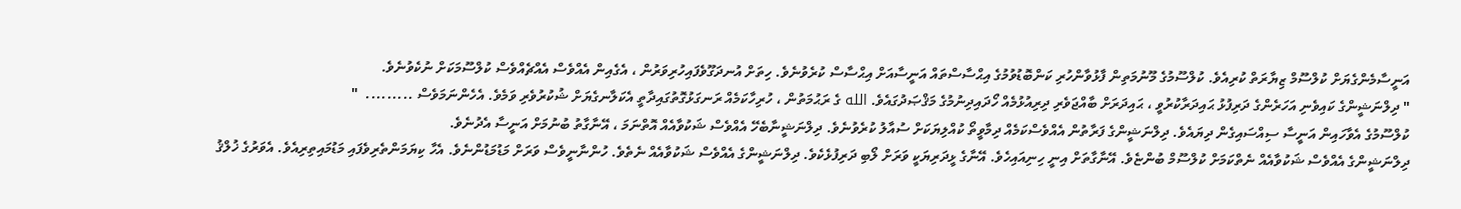އަނީސާމެންގެޔަށް ކުލްސޫމް ޒިޔާރަތް ކުރިއެވެ. ކުލްސޫމުގެ މޫނުމަތިން ފާޅުވާންހުރި ކަންބޮޑުވުމުގެ އިޙްސާސްތައް އަނީސާއަށް އިޙްސާސް ކުރެވުނެވެ. ހިތަށް އުނދަގޫވެފައިހުރިވަރުން ، އެގެއިން އެއްވެސް އެއްޗެއްވެސް ކުލްސޫމަކަށް ނުކެވުނެވެ.
" ދިލްނަޝީންގެ ކައިވެނި އަހަރެންގެ ދަރިފުޅު ޙައިދަރާކުރުވީ ، ޙައިދަރަށް ބާއްޖަވެރި ދިރިއުޅުމެއް ހޯދައިދިނުމުގެ މަޤްޞަދުގައެވެ. الله ގެ ރަޙުމަތުން ، ހުރިހާކަމެއް ރަނގަޅުގޮތުގައިދާތީ އެކަލާނގެޔަށް ޝުކުރުވެރި ވަމެވެ. އެހެންނަމަވެސް .........  "
ކުލްސޫމުގެ އެވާހައިން އަނީސާ ސިއްސައިގެން ދިޔައެވެ. ދިލްނަޝީންގެ ފަރާތުން އެއްވެސްކަމެއް ދިމާވީތޯ ކުއްލިޔަކަށް ސުއާލު ކުރެވުނެވެ. ދިލްނަޝީނާބެހޭ އެއްވެސް ޝަކުވާއެއް އޮތްނަމަ ، އޭނާގާތު ބުނުމަށް އަނީސާ އެދުނެވެ.
ދިލްނަޝީންގެ އެއްވެސް ޝަކުވާއެއް ނެތްކަމަށް ކުލްސޫމް ބުންޏެވެ. އޭނާގާތަށް އިނީ ހިނިއައިހެވެ. އޭނާގެ ޅީދަރިޔަކީ ވަރަށް ލޯބި ދަރިފުޅެކެވެ. ދިލްނަޝީންގެ އެއްވެސް ޝަކުވާއެއް ނެތެވެ. ހުންނާނީވެސް ވަރަށް މަޑުމަޑުންނެވެ. އެހާ ކިޔަމަންތެރިވެފައި މަޑުމައިތިރިއެވެ. އެވަރުގެ ޚުލްޤު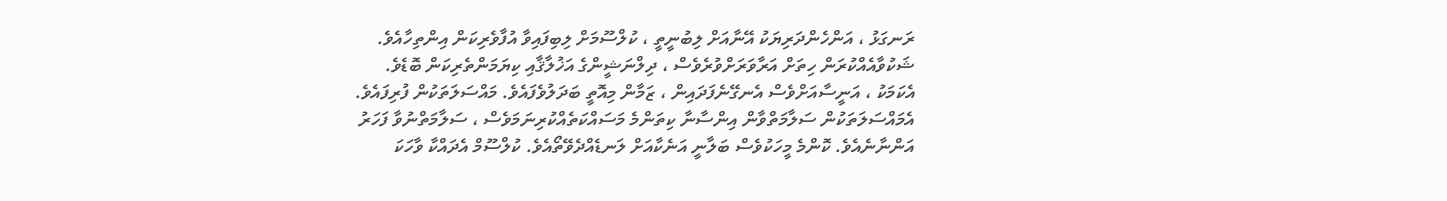ރަނގަޅު ، އަންހެންދަރިޔަކު އޭނާއަށް ލިބުނީތީ ، ކުލްސޫމަށް ލިބިފައިވާ އުފާވެރިކަން އިންތިހާއެވެ. ޝަކުވާއެއްކުރަން ހިތަށް އަރާވަރަށްވުރެވެސް ، ދިލްނަޝީންގެ އަޚުލާޤާއި ކިޔަމަންތެރިކަން ބޮޑެވެ.
އެކަމަކު ، އަނީސާއަށްވެސް އެނގޭނެފަދައިން ، ޒަމާން މިއޮތީ ބަދަލުވެފައެވެ. މައްސަލަތަކުން ފުރިފައެވެ. އެމައްސަލަތަކުން ސަލާމަތްވާން އިންސާނާ ކިތަންމެ މަސައްކަތެއްކުރިނަމަވެސް ، ސަލާމަތްނުވާ ފަހަރު އަންނާނެއެވެ. ކޮންމެ މީހަކުވެސް ބަލާނީ އަނެކާއަށް ލަނޑެއްދެވޭތޯއެވެ. ކުލްސޫމް އެދައްކާ ވާހަކަ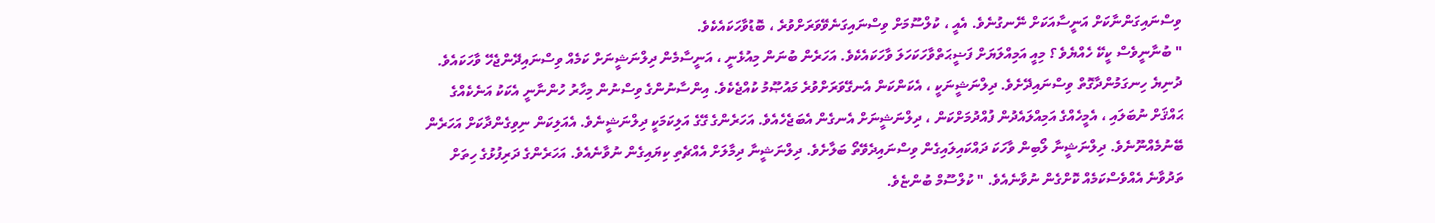ވިސްނައިގަންނާކަށް އަނީސާއަކަށް ނޭނގުނެވެ. އެއީ ، ކުލްސޫމަށް ވިސްނައިގަނެވޭވަރަށްވުރެ ، ބޮޑުވާހަކައެކެވެ.
" ބުނާނީވެސް ކީކޭ ހެއްޔެވެ ؟ މިއީ އަމިއްލަޔަށް ފަޟީޙަތްވާހަކަހަލަ ވާހަކައެކެވެ. އަހަރެން ބުނަން މިއުޅެނީ ، އަނީސާމެން ދިލްނަޝީނަށް ކަމެއް ވިސްނައިދޭންޖެހޭ ވާހަކައެވެ. ދުނިޔެ ހިނގަމުންދާގޮތް ވިސްނައިދޭށެވެ. ދިލްނަޝީނަކީ ، އެކަންކަން އެނގޭވަރަށްވުރެ މައުޞޫމު ކުއްޖެކެވެ. އިންސާނުންގެ ވިސްނުން މިހާރު ހުންނާނީ އެކަކު އަނެކެއްގެ ޙައްޤަށް ނުބަލައި ، އެމީހެއްގެ އަމިއްލައެދުން ފުއްދުމަށްކަން ، ދިލްނަޝީނަށް އެނގެން އެބަޖެހެއެވެ. އަހަރެންގެ ގޭގެ އަލިކަމަކީ ދިލްނަޝީނެވެ. އެއަލިކަން ނިވިގެންދާކަށް އަހަރެން ބޭނުމެއްނޫނެވެ. ދިލްނަޝީނާ ލޯބިން ވާހަކަ ދައްކައިލައިގެން ވިސްނައިދެވޭތޯ ބަލާށެވެ. ދިލްނަޝީނާ ދިމާލަށް އެއްޗެތި ކިޔައިގެން ނުވާނެއެވެ. އަހަރެންގެ ދަރިފުޅުގެ ހިތަށް ތަދުވާނެ އެއްވެސްކަމެއް ކޮށްގެން ނުވާނެއެވެ. " ކުލްސޫމް ބުންޏެވެ.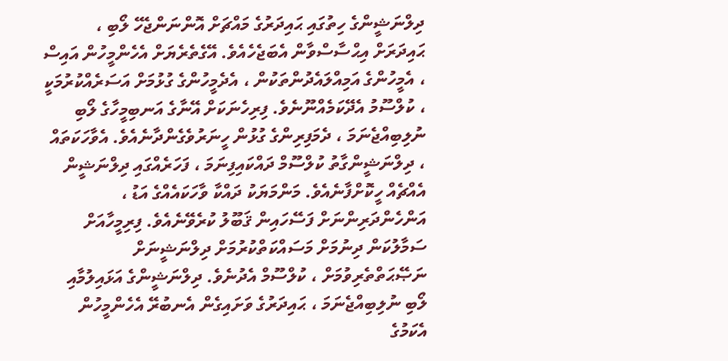ދިލްނަޝީންގެ ހިތުގައި ޙައިދަރުގެ މައްޗަށް އޮންނަންޖެހޭ ލޯބި ، ޙައިދަރަށް އިޙްސާސްވާން އެބަޖެހެއެވެ. އޭގެތެރެޔަށް އެހެންމީހުން އައިސް ، އެމީހުންގެ އަމިއްލައެދުންތަކުން ، އެދެމީހުންގެ ގުޅުމަށް އަސަރެއްކުރުމަކީ ، ކުލްސޫމު އެދޭކަމެއްނޫނެވެ. ފިރިހެނަކަށް އޭނާގެ އަނބިމީހާގެ ލޯބި ނުލިބިއްޖެނަމަ ، ދެމަފިރިންގެ ގުޅުން ހީނަރުވެގެންދާނެއެވެ. އެވާހަކަތައް ، ދިލްނަޝީންގާތު ކުލްސޫމް ދައްކައިފިނަމަ ، ފަހަރެއްގައި ދިލްނަޝީން އެއްޗެއް ހީކޮށްފާނެއެވެ. މަންމަޔަކު ދައްކާ ވާހަކައެއްގެ އަޑު ، އަންހެންދަރިންނަށް ފަސޭހައިން ޤަބޫލު ކުރެވޭނެއެވެ. ފިރިމީހާއަށް ސަމާލުކަން ދިނުމަށް މަސައްކަތްކުރުމަށް ދިލްނަޝީނަށް ނަޞޭޙަތްތެރިވުމަށް ، ކުލްސޫމް އެދުނެވެ. ދިލްނަޝީންގެ އަޅައިލުމާއި ލޯބި ނުލިބިއްޖެނަމަ ، ޙައިދަރުގެ ވަށައިގެން އެނބުރޭ އެހެންމީހުން އެކަމުގެ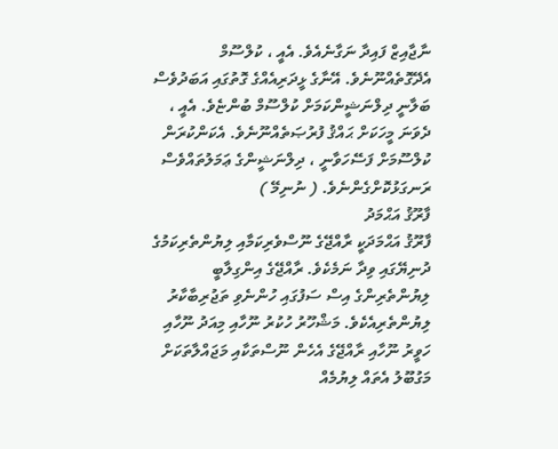ނާޖާއިޒް ފައިދާ ނަގާނެއެވެ. އެއީ ، ކުލްސޫމް އެދޭގޮތެއްނޫނެވެ. އޭނާގެ ޅީދަރިއެއްގެ ގޮތުގައި އަބަދުވެސް ބަލާނީ ދިލްނަޝީންކަމަށް ކުލްސޫމް ބުންޏެވެ. އެއީ ، ދެވަނަ މީހަކަށް ޙައްޤު ފުރުޞަތެއްނޫނެވެ. އެކަންކުރަން ކުލްސޫމަށް ފަސޭހަވާނީ ، ދިލްނަޝީންގެ ޢަމަލުތައްވެސް ރަނގަޅުކޮށްގެންނެވެ. ( ނުނިމޭ )
ފާރޫޤު އަޙްމަދު
ފާރޫޤު އަޙްމަދަކީ ރާއްޖޭގެ ނޫސްވެރިކަމާއި ލިޔުންތެރިކަމުގެ ދުނިޔޭގައި ވިދާ ނަމެކެވެ. ރާއްޖޭގެ އިންގިލާބީ ލިޔުންތެރިންގެ އިސް ސަފުގައި ހުންނެވި ތަޖުރިބާކާރު ލިޔުންތެރިއެކެވެ. މަޝްހޫރު ހުކުރު ނޫހާއި މިއަދު ނޫހާއި ހަވީރު ނޫހާއި ރާއްޖޭގެ އެހެން ނޫސްތަކާއި މަޖައްލާތަކަށް މަގުބޫލު އެތައް ލިޔުމެއް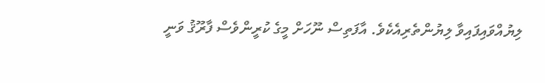ލިޔުއްވައިފައިވާ ލިޔުންތެރިއެކެވެ. އާފަތިސް ނޫހަށް މީގެ ކުރީންވެސް ފާރޫޤު ވަނީ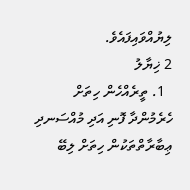ލިޔުއްވައިފައެވެ.
2 ޚިޔާލު
  1. ތީރެއްހެން ހިތަށް ހެރެމުންދާ ފޮނި އަދި މުއްސަނދި ޢިބާރާތްތަކުން ހިތަށް ލިބޭ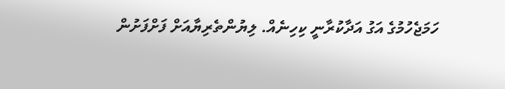ހަމަޖެހުމުގެ އަގު އަދާކުރާނީ ކިހިނެއް. ލިޔުންތެރިޔާއަށް ފަށްފަށުން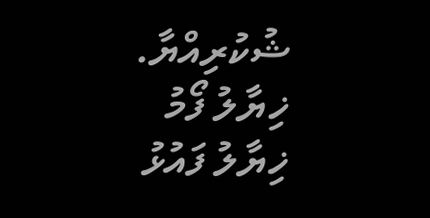ޝުކުރިއްޔާ.
ޚިޔާލު ފޯމު
ޚިޔާލު ފައުޅު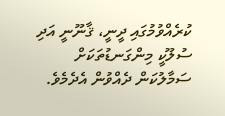ކުރެއްވުމުގައި ދީނީ، ޤާނޫނީ އަދި ސުލޫކީ މިންގަނޑުތަކަށް ސަމާލުކަން ދެއްވުން އެދެމެވެ.